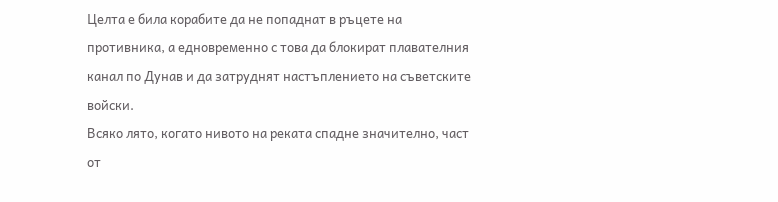Целта е била корабите да не попаднат в ръцете на противника, а едновременно с това да блокират плавателния канал по Дунав и да затруднят настъплението на съветските войски.
Всяко лято, когато нивото на реката спадне значително, част от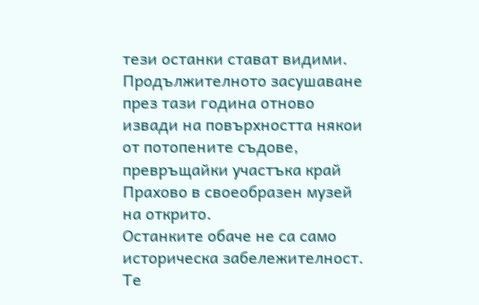тези останки стават видими. Продължителното засушаване през тази година отново извади на повърхността някои от потопените съдове, превръщайки участъка край Прахово в своеобразен музей на открито.
Останките обаче не са само историческа забележителност. Те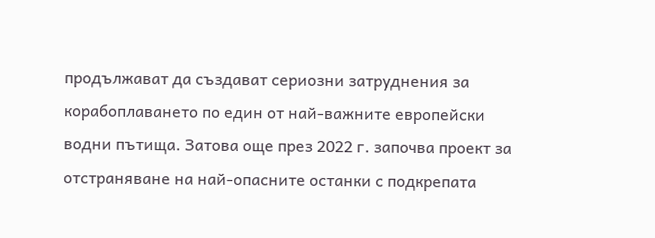продължават да създават сериозни затруднения за корабоплаването по един от най-важните европейски водни пътища. Затова още през 2022 г. започва проект за отстраняване на най-опасните останки с подкрепата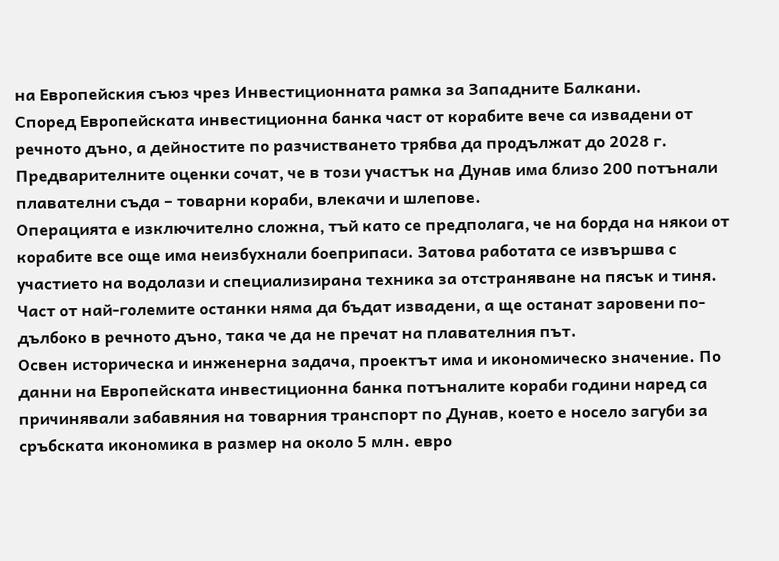на Европейския съюз чрез Инвестиционната рамка за Западните Балкани.
Според Европейската инвестиционна банка част от корабите вече са извадени от речното дъно, а дейностите по разчистването трябва да продължат до 2028 г. Предварителните оценки сочат, че в този участък на Дунав има близо 200 потънали плавателни съда – товарни кораби, влекачи и шлепове.
Операцията е изключително сложна, тъй като се предполага, че на борда на някои от корабите все още има неизбухнали боеприпаси. Затова работата се извършва с участието на водолази и специализирана техника за отстраняване на пясък и тиня. Част от най-големите останки няма да бъдат извадени, а ще останат заровени по-дълбоко в речното дъно, така че да не пречат на плавателния път.
Освен историческа и инженерна задача, проектът има и икономическо значение. По данни на Европейската инвестиционна банка потъналите кораби години наред са причинявали забавяния на товарния транспорт по Дунав, което е носело загуби за сръбската икономика в размер на около 5 млн. евро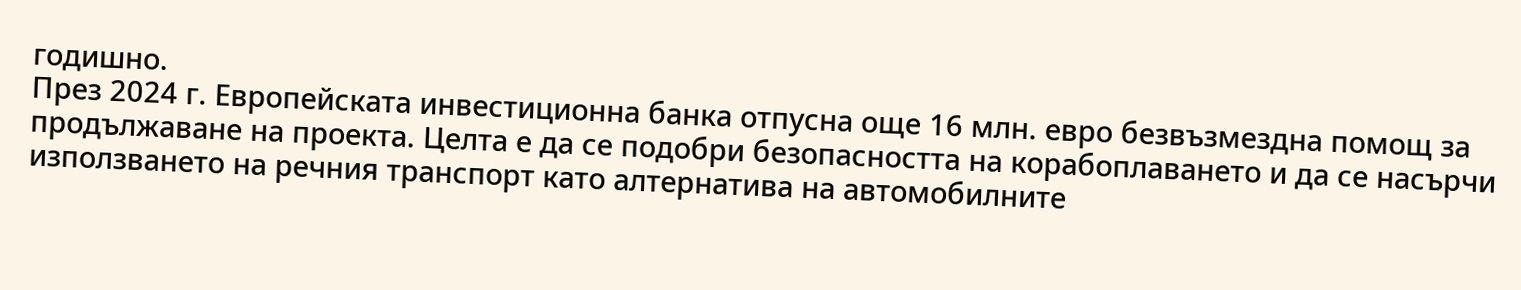годишно.
През 2024 г. Европейската инвестиционна банка отпусна още 16 млн. евро безвъзмездна помощ за продължаване на проекта. Целта е да се подобри безопасността на корабоплаването и да се насърчи използването на речния транспорт като алтернатива на автомобилните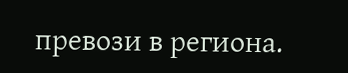превози в региона.